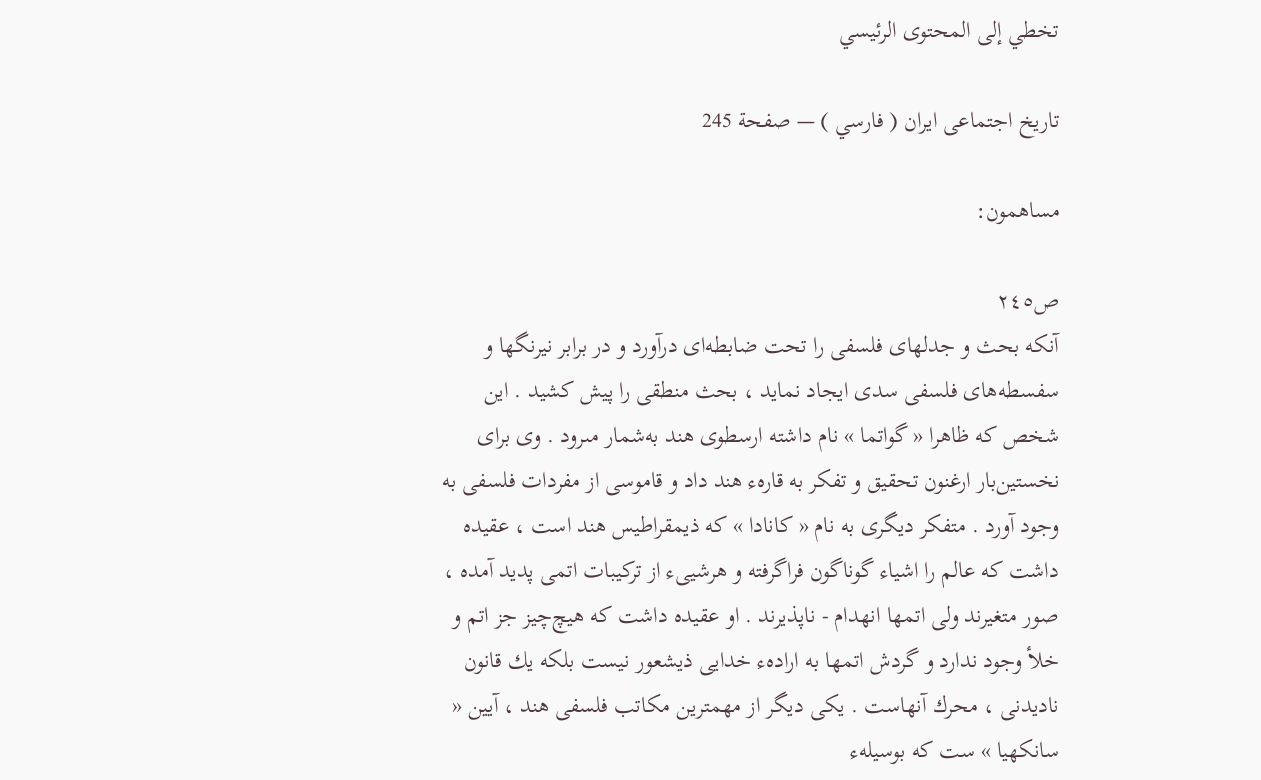تخطي إلى المحتوى الرئيسي

تاريخ اجتماعى ايران ( فارسي ) — صفحة 245

مساهمون:

ص٢٤٥
آنكه بحث و جدلهاى فلسفى را تحت ضابطه‌اى درآورد و در برابر نيرنگها و سفسطه‌هاى فلسفى سدى ايجاد نمايد ، بحث منطقى را پيش كشيد . اين شخص كه ظاهرا « گواتما » نام داشته ارسطوى هند به‌شمار مىرود . وى براى نخستين‌بار ارغنون تحقيق و تفكر به قارهء هند داد و قاموسى از مفردات فلسفى به وجود آورد . متفكر ديگرى به نام « كانادا » كه ذيمقراطيس هند است ، عقيده داشت كه عالم را اشياء گوناگون فراگرفته و هرشيىء از تركيبات اتمى پديد آمده ، صور متغيرند ولى اتمها انهدام - ناپذيرند . او عقيده داشت كه هيچ‌چيز جز اتم و خلأ وجود ندارد و گردش اتمها به ارادهء خدايى ذيشعور نيست بلكه يك قانون ناديدنى ، محرك آنهاست . يكى ديگر از مهمترين مكاتب فلسفى هند ، آيين « سانكهيا » ست كه بوسيلهء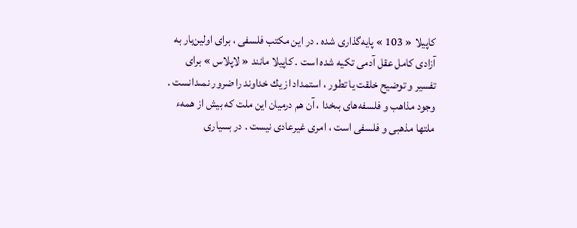كاپيلا « 103 » پايه‌گذارى شده . در اين مكتب فلسفى ، براى اولين‌بار به آزادى كامل عقل آدمى تكيه شده است . كاپيلا مانند « لاپلاس » براى تفسير و توضيح خلقت يا تطور ، استمداد از يك خداوند را ضرور نمىدانست . وجود مذاهب و فلسفه‌هاى بىخدا ، آن هم درميان اين ملت كه بيش از همهء ملتها مذهبى و فلسفى است ، امرى غيرعادى نيست . در بسيارى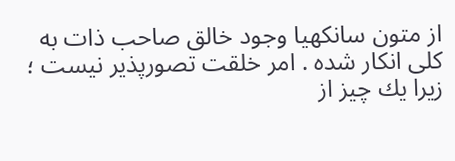از متون سانكهيا وجود خالق صاحب ذات به كلى انكار شده . امر خلقت تصورپذير نيست ؛ زيرا يك چيز از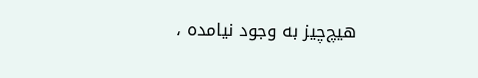هيچ‌چيز به وجود نيامده ،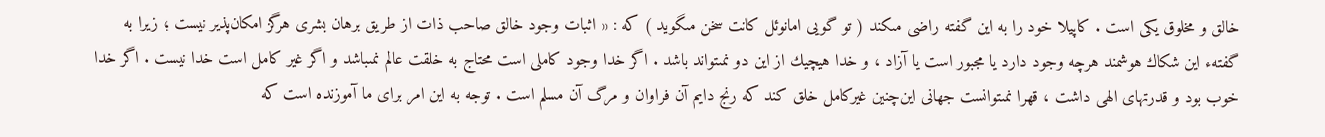خالق و مخلوق يكى است . كاپيلا خود را به اين گفته راضى مىكند ( تو گويى امانوئل كانت سخن مىگويد ) كه : « اثبات وجود خالق صاحب ذات از طريق برهان بشرى هرگز امكان‌پذير نيست ؛ زيرا به گفتهء اين شكاك هوشمند هرچه وجود دارد يا مجبور است يا آزاد ، و خدا هيچيك از اين دو نمىتواند باشد . اگر خدا وجود كاملى است محتاج به خلقت عالم نمىباشد و اگر غير كامل است خدا نيست . اگر خدا خوب بود و قدرتهاى الهى داشت ، قهرا نمىتوانست جهانى اين‌چنين غيركامل خلق كند كه رنج دايم آن فراوان و مرگ آن مسلم است . توجه به اين امر براى ما آموزنده است كه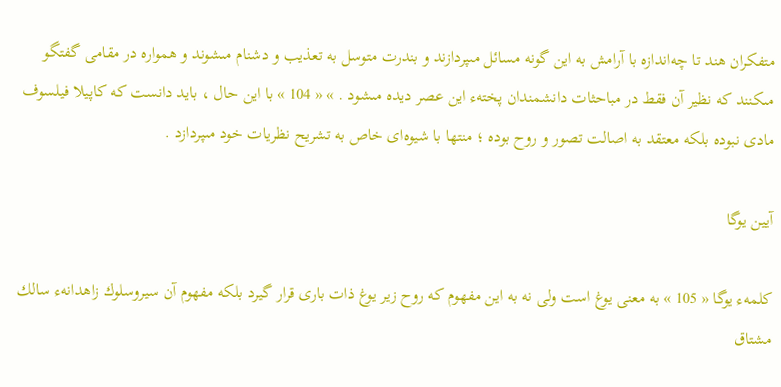متفكران هند تا چه‌اندازه با آرامش به اين گونه مسائل مىپردازند و بندرت متوسل به تعذيب و دشنام مىشوند و همواره در مقامى گفتگو مىكنند كه نظير آن فقط در مباحثات دانشمندان پختهء اين عصر ديده مىشود . » « 104 » با اين حال ، بايد دانست كه كاپيلا فيلسوف مادى نبوده بلكه معتقد به اصالت تصور و روح بوده ؛ منتها با شيوه‌اى خاص به تشريح نظريات خود مىپردازد .

آيين يوگا

كلمهء يوگا « 105 » به معنى يوغ است ولى نه به اين مفهوم كه روح زير يوغ ذات بارى قرار گيرد بلكه مفهوم آن سيروسلوك زاهدانهء سالك مشتاق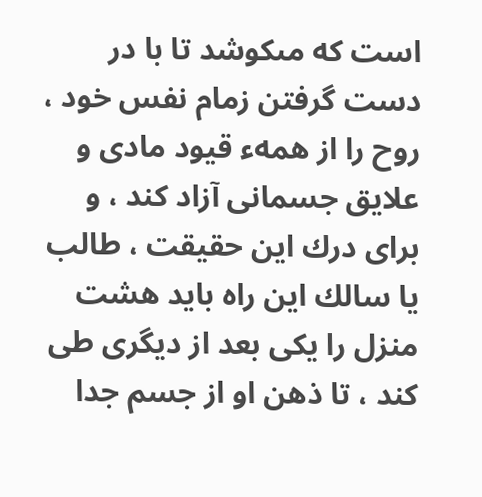است كه مىكوشد تا با در دست گرفتن زمام نفس خود ، روح را از همهء قيود مادى و علايق جسمانى آزاد كند ، و براى درك اين حقيقت ، طالب يا سالك اين راه بايد هشت منزل را يكى بعد از ديگرى طى كند ، تا ذهن او از جسم جدا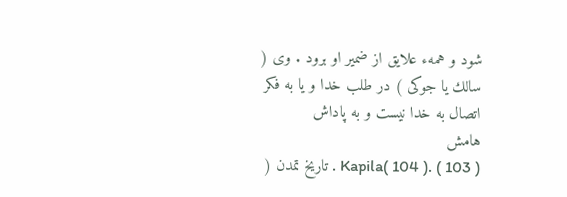شود و همهء علايق از ضمير او برود . وى ( سالك يا جوكى ) در طلب خدا و يا به فكر اتصال به خدا نيست و به پاداش
هامش
( 103 ) .Kapila( 104 ) . تاريخ تمدن (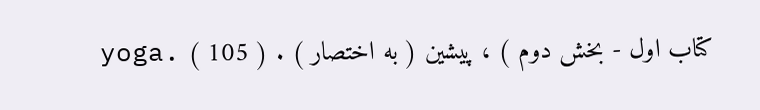كتاب اول - بخش دوم ) ، پيشين ( به اختصار ) . ( 105 ) .yoga